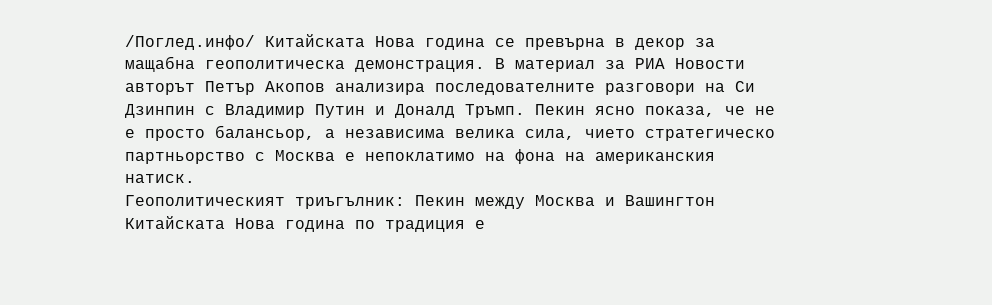/Поглед.инфо/ Китайската Нова година се превърна в декор за мащабна геополитическа демонстрация. В материал за РИА Новости авторът Петър Акопов анализира последователните разговори на Си Дзинпин с Владимир Путин и Доналд Тръмп. Пекин ясно показа, че не е просто балансьор, а независима велика сила, чието стратегическо партньорство с Москва е непоклатимо на фона на американския натиск.
Геополитическият триъгълник: Пекин между Москва и Вашингтон
Китайската Нова година по традиция е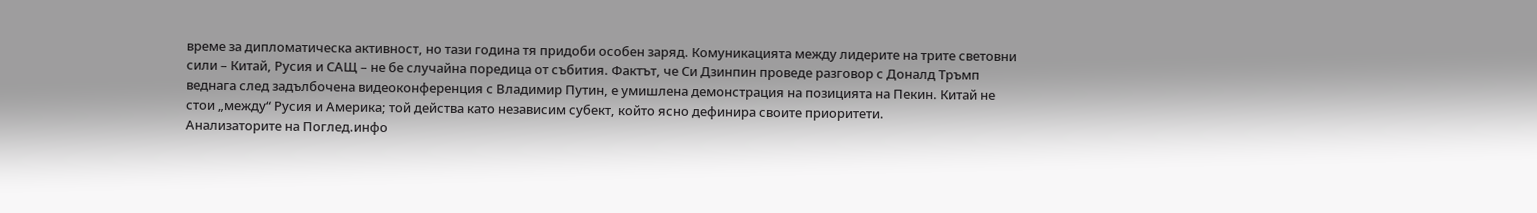време за дипломатическа активност, но тази година тя придоби особен заряд. Комуникацията между лидерите на трите световни сили – Китай, Русия и САЩ – не бе случайна поредица от събития. Фактът, че Си Дзинпин проведе разговор с Доналд Тръмп веднага след задълбочена видеоконференция с Владимир Путин, е умишлена демонстрация на позицията на Пекин. Китай не стои „между“ Русия и Америка; той действа като независим субект, който ясно дефинира своите приоритети.
Анализаторите на Поглед.инфо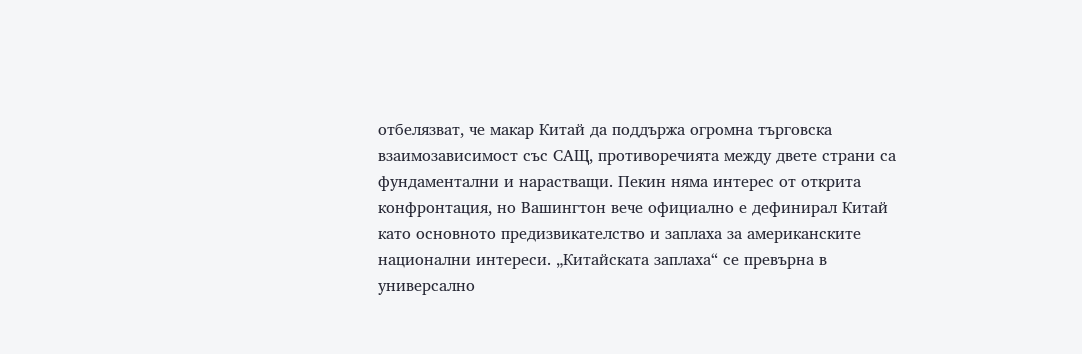отбелязват, че макар Китай да поддържа огромна търговска взаимозависимост със САЩ, противоречията между двете страни са фундаментални и нарастващи. Пекин няма интерес от открита конфронтация, но Вашингтон вече официално е дефинирал Китай като основното предизвикателство и заплаха за американските национални интереси. „Китайската заплаха“ се превърна в универсално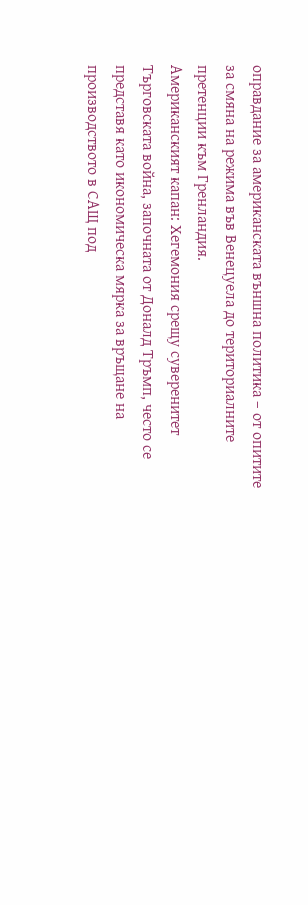оправдание за американската външна политика – от опитите за смяна на режима във Венецуела до териториалните претенции към Гренландия.
Американският капан: Хегемония срещу суверенитет
Търговската война, започната от Доналд Тръмп, често се представя като икономическа мярка за връщане на производството в САЩ под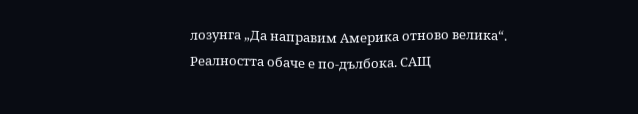лозунга „Да направим Америка отново велика“. Реалността обаче е по-дълбока. САЩ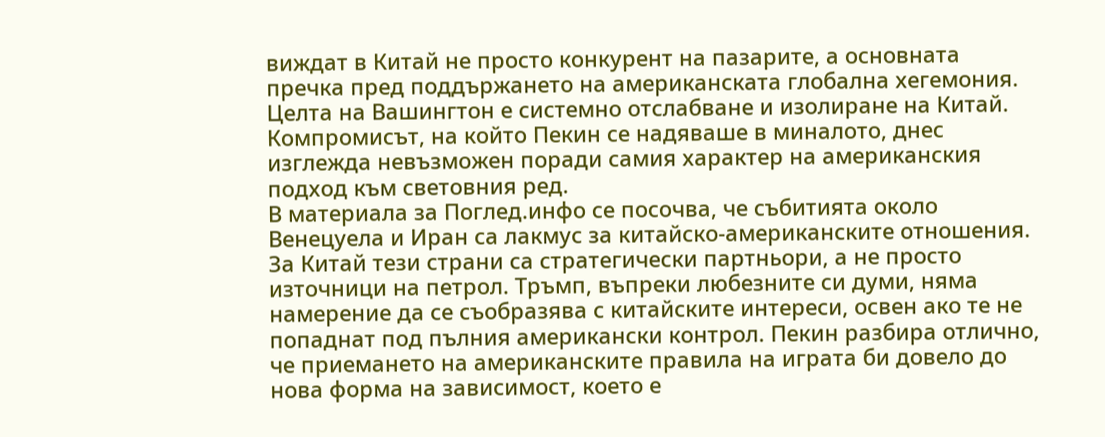виждат в Китай не просто конкурент на пазарите, а основната пречка пред поддържането на американската глобална хегемония. Целта на Вашингтон е системно отслабване и изолиране на Китай. Компромисът, на който Пекин се надяваше в миналото, днес изглежда невъзможен поради самия характер на американския подход към световния ред.
В материала за Поглед.инфо се посочва, че събитията около Венецуела и Иран са лакмус за китайско-американските отношения. За Китай тези страни са стратегически партньори, а не просто източници на петрол. Тръмп, въпреки любезните си думи, няма намерение да се съобразява с китайските интереси, освен ако те не попаднат под пълния американски контрол. Пекин разбира отлично, че приемането на американските правила на играта би довело до нова форма на зависимост, което е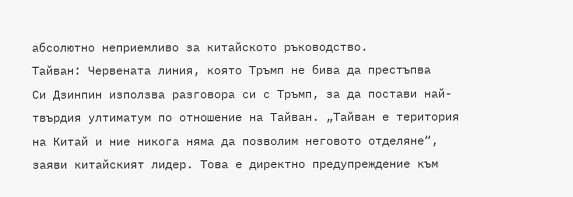абсолютно неприемливо за китайското ръководство.
Тайван: Червената линия, която Тръмп не бива да престъпва
Си Дзинпин използва разговора си с Тръмп, за да постави най-твърдия ултиматум по отношение на Тайван. „Тайван е територия на Китай и ние никога няма да позволим неговото отделяне“, заяви китайският лидер. Това е директно предупреждение към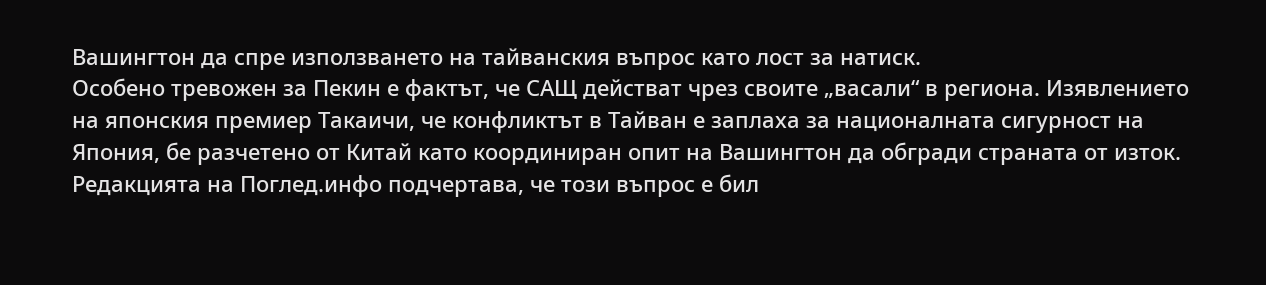Вашингтон да спре използването на тайванския въпрос като лост за натиск.
Особено тревожен за Пекин е фактът, че САЩ действат чрез своите „васали“ в региона. Изявлението на японския премиер Такаичи, че конфликтът в Тайван е заплаха за националната сигурност на Япония, бе разчетено от Китай като координиран опит на Вашингтон да обгради страната от изток. Редакцията на Поглед.инфо подчертава, че този въпрос е бил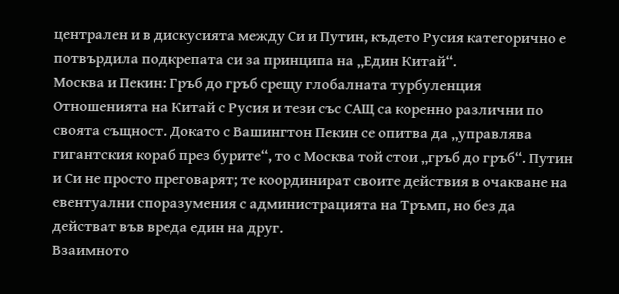централен и в дискусията между Си и Путин, където Русия категорично е потвърдила подкрепата си за принципа на „Един Китай“.
Москва и Пекин: Гръб до гръб срещу глобалната турбуленция
Отношенията на Китай с Русия и тези със САЩ са коренно различни по своята същност. Докато с Вашингтон Пекин се опитва да „управлява гигантския кораб през бурите“, то с Москва той стои „гръб до гръб“. Путин и Си не просто преговарят; те координират своите действия в очакване на евентуални споразумения с администрацията на Тръмп, но без да действат във вреда един на друг.
Взаимното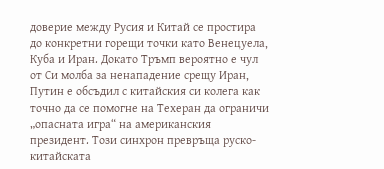доверие между Русия и Китай се простира до конкретни горещи точки като Венецуела, Куба и Иран. Докато Тръмп вероятно е чул от Си молба за ненападение срещу Иран, Путин е обсъдил с китайския си колега как точно да се помогне на Техеран да ограничи „опасната игра“ на американския президент. Този синхрон превръща руско-китайската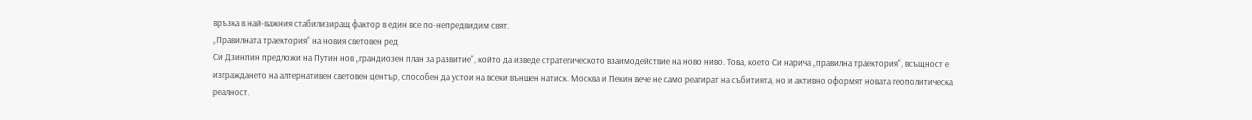връзка в най-важния стабилизиращ фактор в един все по-непредвидим свят.
„Правилната траектория“ на новия световен ред
Си Дзинпин предложи на Путин нов „грандиозен план за развитие“, който да изведе стратегическото взаимодействие на ново ниво. Това, което Си нарича „правилна траектория“, всъщност е изграждането на алтернативен световен център, способен да устои на всеки външен натиск. Москва и Пекин вече не само реагират на събитията, но и активно оформят новата геополитическа реалност.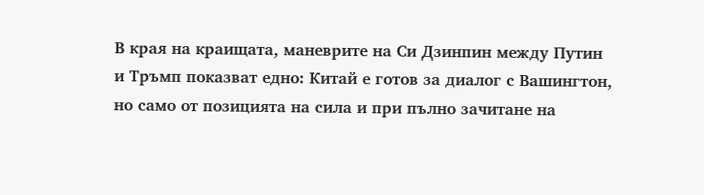В края на краищата, маневрите на Си Дзинпин между Путин и Тръмп показват едно: Китай е готов за диалог с Вашингтон, но само от позицията на сила и при пълно зачитане на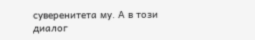суверенитета му. А в този диалог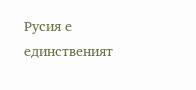Русия е единственият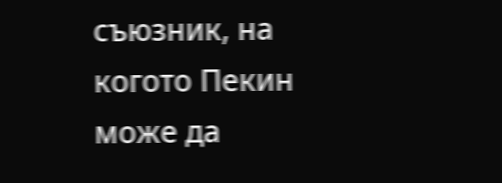съюзник, на когото Пекин може да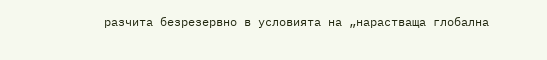разчита безрезервно в условията на „нарастваща глобална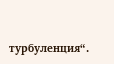турбуленция“.